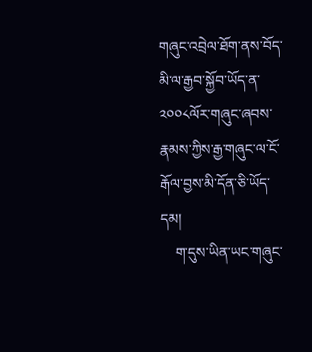གཞུང་འབྲེལ་ཐོག་ནས་བོད་མི་ལ་རྒྱབ་སྐྱོབ་ཡོད་ན་༢༠༠༨ལོར་གཞུང་ཞབས་རྣམས་ཀྱིས་རྒྱ་གཞུང་ལ་ངོ་རྒོལ་བྱས་མི་དོན་ཅི་ཡོད་དམ།
    ག་དུས་ཡིན་ཡང་གཞུང་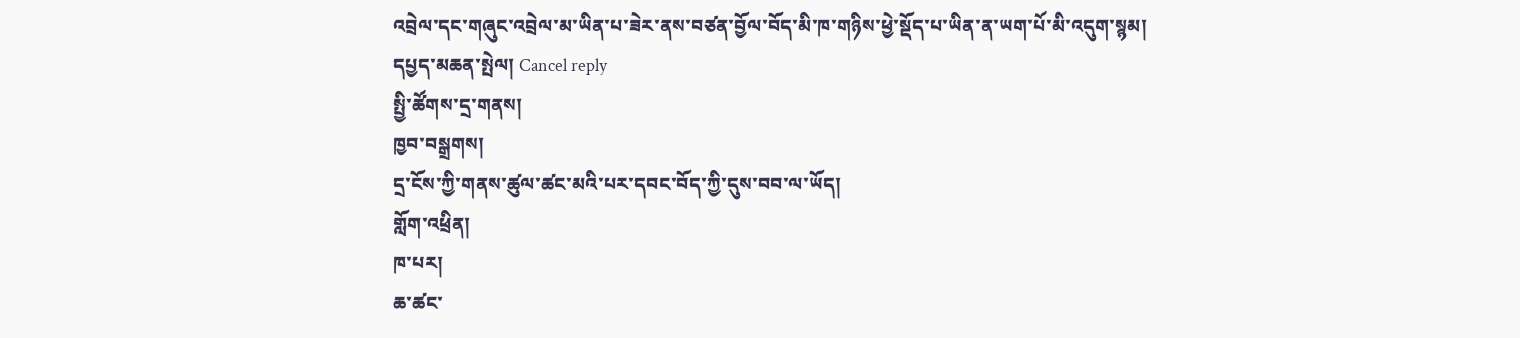འབྲེལ་དང་གཞུང་འབྲེལ་མ་ཡིན་པ་ཟེར་ནས་བཙན་བྱོལ་བོད་མི་ཁ་གཉིས་ཕྱེ་སྡོད་པ་ཡིན་ན་ཡག་པོ་མི་འདུག་སྙམ།
དཔྱད་མཆན་སྤེལ། Cancel reply
སྤྱི་ཚོགས་དྲ་གནས།
ཁྱབ་བསྒྲགས།
དྲ་ངོས་ཀྱི་གནས་ཚུལ་ཚང་མའི་པར་དབང་བོད་ཀྱི་དུས་བབ་ལ་ཡོད།
གློག་འཕྲིན།
ཁ་པར།
ཆ་ཚང་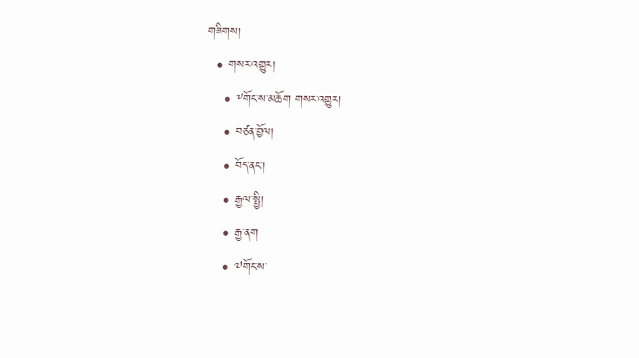གཟིགས།
  • གསར་འགྱུར།
    • ༸གོང་ས་མཆོག གསར་འགྱུར།
    • བཙན་བྱོལ།
    • བོད་ནང་།
    • རྒྱལ་སྤྱི།
    • རྒྱ་ནག
    • ༧གོང་ས་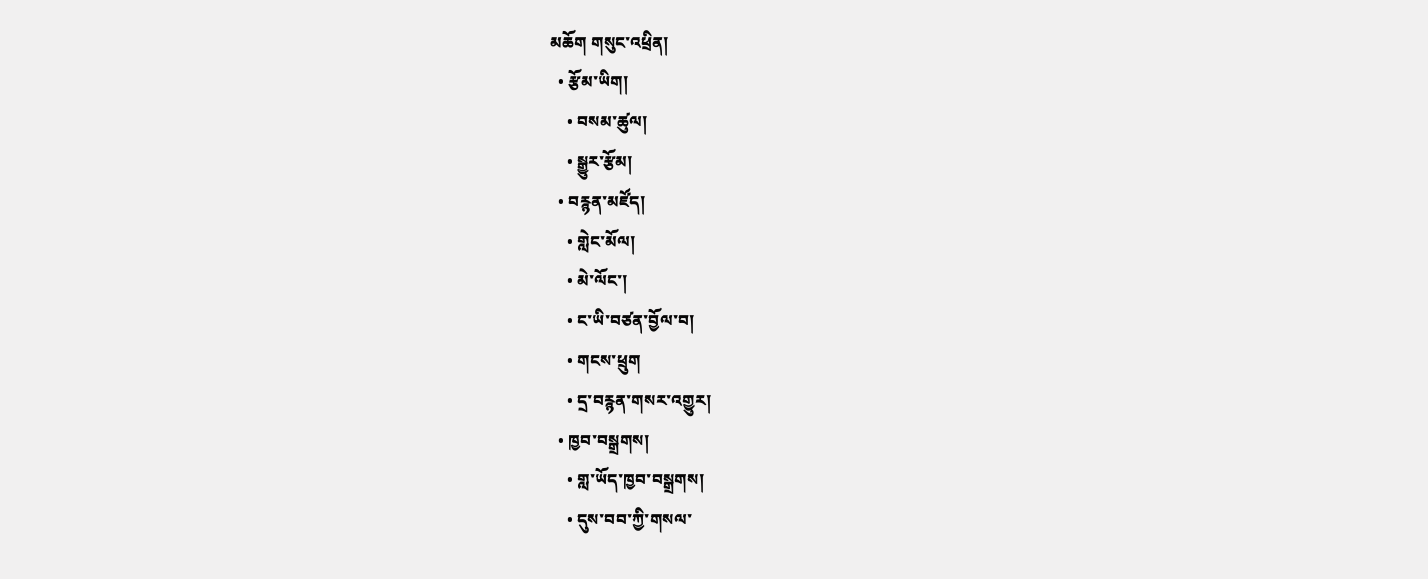མཆོག གསུང་འཕྲིན།
  • རྩོམ་ཡིག།
    • བསམ་ཚུལ།
    • སྒྱུར་རྩོམ།
  • བརྙན་མཛོད།
    • གླེང་མོལ།
    • མེ་ལོང་།
    • ང་ཡི་བཙན་བྱོལ་བ།
    • གངས་ཕྲུག
    • དྲ་བརྙན་གསར་འགྱུར།
  • ཁྱབ་བསྒྲགས།
    • གླ་ཡོད་ཁྱབ་བསྒྲགས།
    • དུས་བབ་ཀྱི་གསལ་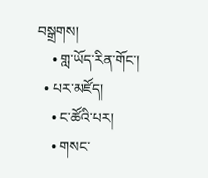བསྒྲགས།
    • གླ་ཡོད་རིན་གོང་།
  • པར་མཛོད།
    • ང་ཚོའི་པར།
    • གསང་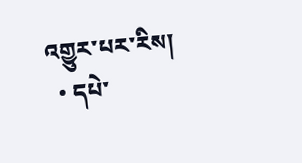འགྱུར་པར་རིས།
  • དཔེ་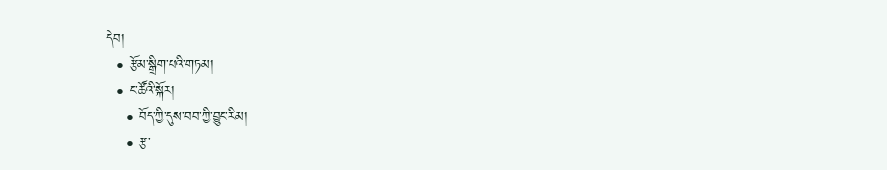དེབ།
  • རྩོམ་སྒྲིག་པའི་གཏམ།
  • ང་ཚོའི་སྐོར།
    • བོད་ཀྱི་དུས་བབ་ཀྱི་བྱུང་རིམ།
    • རྩ་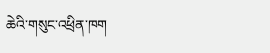ཆེའི་གསུང་འཕྲིན་ཁག